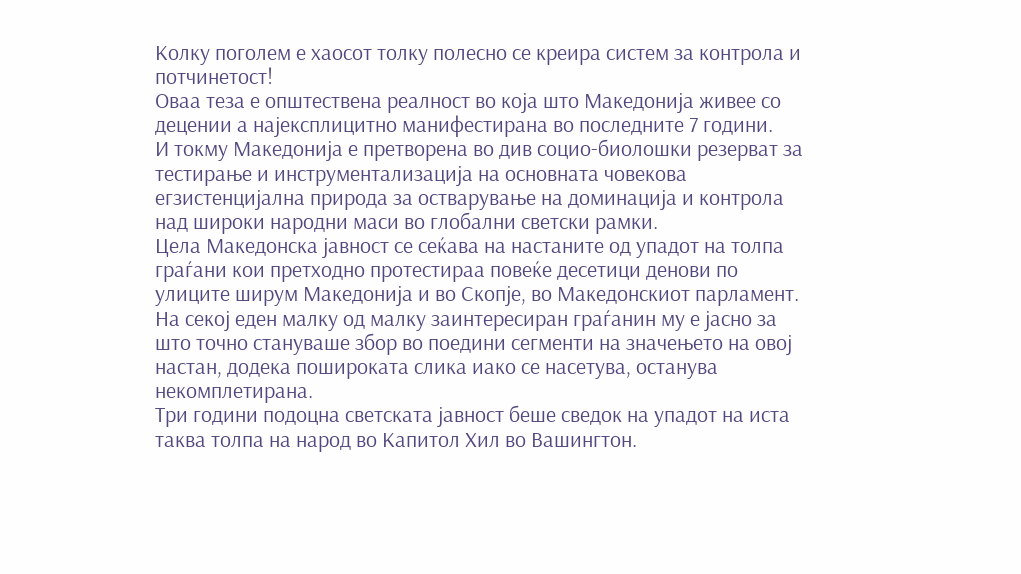Колку поголем е хаосот толку полесно се креира систем за контрола и потчинетост!
Оваа теза е општествена реалност во која што Македонија живее со децении а најексплицитно манифестирана во последните 7 години.
И токму Македонија е претворена во див социо-биолошки резерват за тестирање и инструментализација на основната човекова егзистенцијална природа за остварување на доминација и контрола над широки народни маси во глобални светски рамки.
Цела Македонска јавност се сеќава на настаните од упадот на толпа граѓани кои претходно протестираа повеќе десетици денови по улиците ширум Македонија и во Скопје, во Македонскиот парламент.
На секој еден малку од малку заинтересиран граѓанин му е јасно за што точно стануваше збор во поедини сегменти на значењето на овој настан, додека пошироката слика иако се насетува, останува некомплетирана.
Три години подоцна светската јавност беше сведок на упадот на иста таква толпа на народ во Капитол Хил во Вашингтон.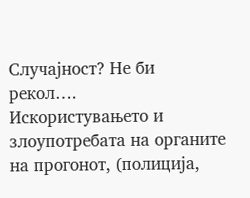Случајност? Не би рекол….
Искористувањето и злоупотребата на органите на прогонот, (полиција,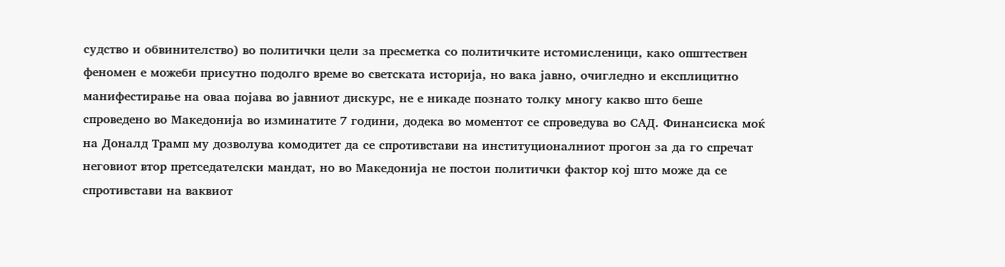судство и обвинителство) во политички цели за пресметка со политичките истомисленици, како општествен феномен е можеби присутно подолго време во светската историја, но вака јавно, очигледно и експлицитно манифестирање на оваа појава во јавниот дискурс, не е никаде познато толку многу какво што беше спроведено во Македонија во изминатите 7 години, додека во моментот се спроведува во САД. Финансиска моќ на Доналд Трамп му дозволува комодитет да се спротивстави на институционалниот прогон за да го спречат неговиот втор претседателски мандат, но во Македонија не постои политички фактор кој што може да се спротивстави на ваквиот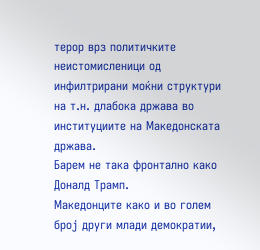терор врз политичките неистомисленици од инфилтрирани моќни структури на т.н. длабока држава во институциите на Македонската држава.
Барем не така фронтално како Доналд Трамп.
Македонците како и во голем број други млади демократии,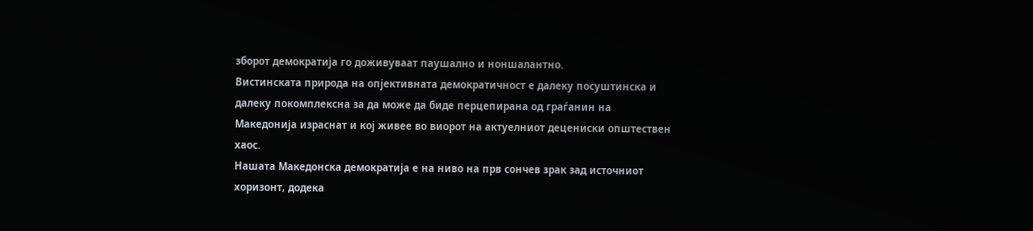зборот демократија го доживуваат паушално и ноншалантно.
Вистинската природа на опјективната демократичност е далеку посуштинска и далеку покомплексна за да може да биде перцепирана од граѓанин на Македонија израснат и кој живее во виорот на актуелниот децениски општествен хаос.
Нашата Македонска демократија е на ниво на прв сончев зрак зад источниот хоризонт, додека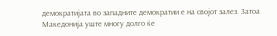демократијата во западните демократии е на својот залез. Затоа Македонија уште многу долго ќе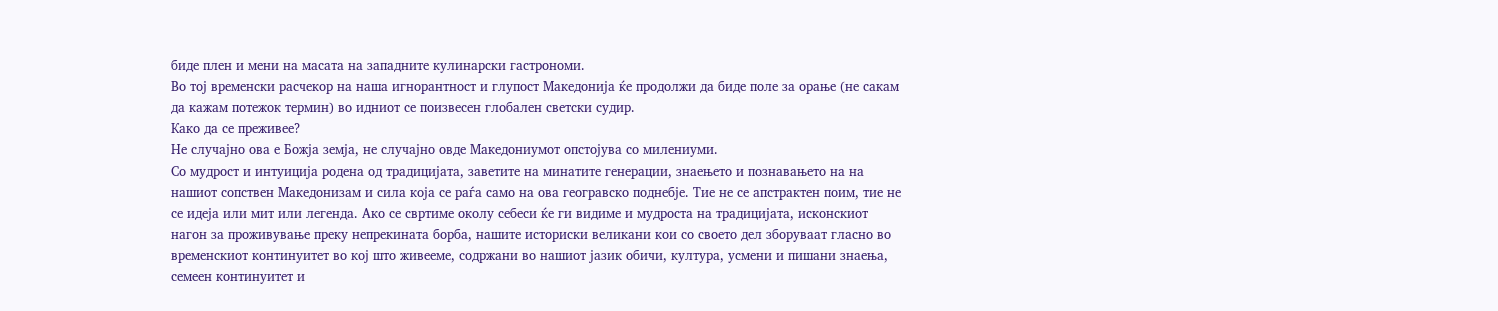биде плен и мени на масата на западните кулинарски гастрономи.
Во тој временски расчекор на наша игнорантност и глупост Македонија ќе продолжи да биде поле за орање (не сакам да кажам потежок термин) во идниот се поизвесен глобален светски судир.
Како да се преживее?
Не случајно ова е Божја земја, не случајно овде Македониумот опстојува со милениуми.
Со мудрост и интуиција родена од традицијата, заветите на минатите генерации, знаењето и познавањето на на нашиот сопствен Македонизам и сила која се раѓа само на ова геогравско поднебје. Тие не се апстрактен поим, тие не се идеја или мит или легенда. Ако се свртиме околу себеси ќе ги видиме и мудроста на традицијата, исконскиот нагон за проживување преку непрекината борба, нашите историски великани кои со своето дел зборуваат гласно во временскиот континуитет во кој што живееме, содржани во нашиот јазик обичи, култура, усмени и пишани знаења, семеен континуитет и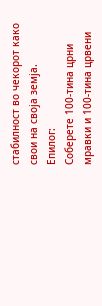стабилност во чекорот како свои на своја земја.
Епилог:
Соберете 100-тина црни мравки и 100-тина црвени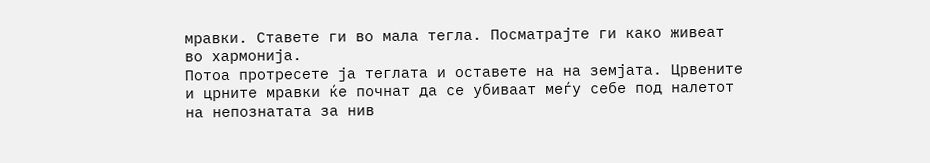мравки. Ставете ги во мала тегла. Посматрајте ги како живеат во хармонија.
Потоа протресете ја теглата и оставете на на земјата. Црвените и црните мравки ќе почнат да се убиваат меѓу себе под налетот на непознатата за нив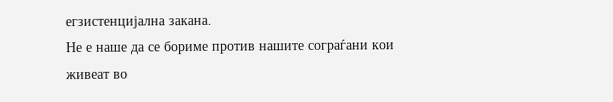егзистенцијална закана.
Не е наше да се бориме против нашите сограѓани кои живеат во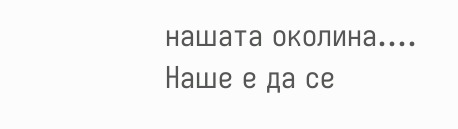нашата околина….
Наше е да се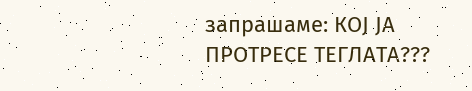запрашаме: КОЈ ЈА ПРОТРЕСЕ ТЕГЛАТА???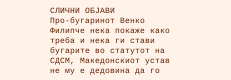СЛИЧНИ ОБЈАВИ
Про-бугаринот Венко Филипче нека покаже како треба и нека ги стави бугарите во статутот на СДСМ, Македонскиот устав не му е дедовина да го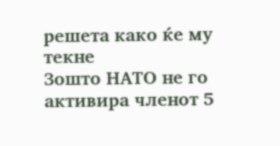решета како ќе му текне
Зошто НАТО не го активира членот 5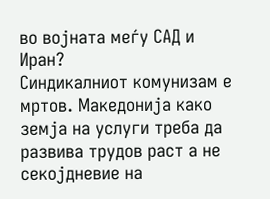во војната меѓу САД и Иран?
Синдикалниот комунизам е мртов. Македонија како земја на услуги треба да развива трудов раст а не секојдневие на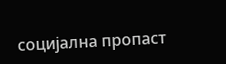социјална пропаст